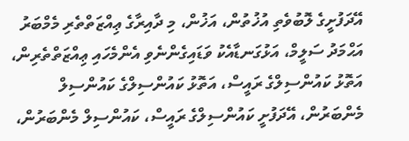އޭދަފުށީގެ ލޮބުވެތި އުޚުތުން، އަޚުން، މި ދާއިރާގެ ޢިއްޒަތްތެރި މެމްބަރު އަޙްމަދު ސަލީމް، އަޅުގަނޑާއެކު ވަޑައިގެންނެވި އެންމެހައި ޢިއްޒަތްތެރިން، އަތޮޅު ކައުންސިލްގެ ރައީސް، އަތޮޅު ކައުންސިލްގެ ކައުންސިލް މެންބަރުން، އޭދަފުށީ ކައުންސިލްގެ ރައީސް، ކައުންސިލް މެންބަރުން،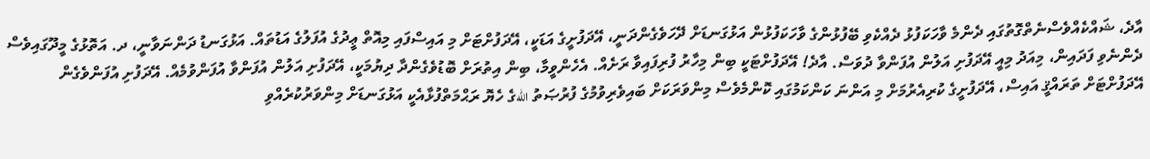އާދެ، ޝައްކެއްވެސްނެތްގޮތުގައި ދެންމެ ވާހަކަފުޅު ދެއްކެވި ބޭފުޅުންގެ ވާހަކަފުޅުން އަޅުގަނޑަށް ދޭހަވެގެންދަނީ، އޭދަފުށީގެ އަޑަކީ، އޭދަފުށްޓަށް މި އައިސްފައި މިއޮތް ޢީދުގެ އުފަލުގެ އަޑުތައް. އަޅުގަނޑު ދަންނަވާނީ، ދ. އަތޮޅުގެ މީދޫގައިވެސް ދެންނެވި ފަދައިން، މިއަދު މިއީ އޭދަފުށި އަލުން އުފަންވާ ދުވަސް. އާދެ! އޭދަފުށްޓަކީ ބިން މިހާރު ފުރިފައިވާ ރަށެއް. އެހެންވީމާ، ބިން އިތުރަށް ބޮޑުވެގެންދާ ދިޔުމަކީ، އޭދަފުށި އަލުން އުފަންވާ އުފަންވުމެއް. އޭދަފުށި އުފަންވެގެން އޭދަފުށްޓަށް ތަރައްޤީ އައިސް، އޭދަފުށީގެ ކުރިއެރުމަށް މި އަންނަ ކަންކަމުގައި ކޮންމެވެސް މިންވަރަކަށް ބައިވެރިވުމުގެ ފުރުޞަތު اللهގެ ހެޔޮ ރަޙްމަތްފުޅާއެކީ އަޅުގަނޑަށް މިންވަރުކުރެއްވި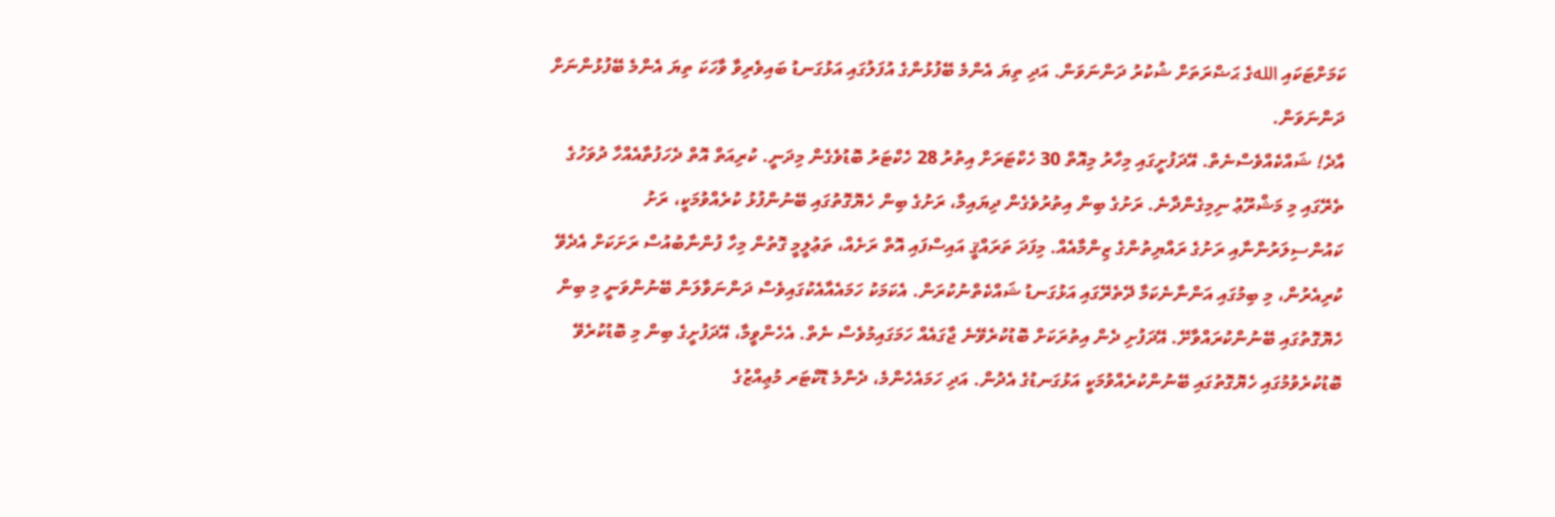ކަމަށްޓަކައި اللهގެ ޙަޟްރަތަށް ޝުކުރު ދަންނަވަން. އަދި ތިޔަ އެންމެ ބޭފުޅުންގެ އުފަލުގައި އަޅުގަނޑު ބައިވެރިވާ ވާހަކަ ތިޔަ އެންމެ ބޭފުޅުންނަށް ދަންނަވަން.
އާދެ! ޝައްކެއްވެސްނެތް. އޭދަފުށީގައި މިހާރު މިއޮތް 30 ހެކްޓަރަށް އިތުރު 28 ހެކްޓަރު ބޮޑުވެގެން މިދަނީ. ކުރިއަތް އޮތް ދެހަފުތާއެއްހާ ދުވަހުގެ ތެރޭގައި މި މަޝްރޫޢު ނިމިގެންދާނެ. ރަށުގެ ބިން އިތުރުވެގެން ދިޔައިމާ، ރަށުގެ ބިން ހެޔޮގޮތުގައި ބޭނުންފުޅު ކުރެއްވުމަކީ، ރަށު ކައުންސިލަރުންނާއި ރަށުގެ ރައްޔިތުންގެ ޒިންމާއެއް. މިފަދަ ތަރައްޤީ އައިސްފައި އޮތް ރަށެއް، ތަޢުލީމީ ގޮތުން މިހާ ފުންނާބުއުސް ރަށަކަށް އެދެވޭ ކުރިއެރުން، މި ބިމުގައި އަންނާނެކަމާ ދޭތެރޭގައި އަޅުގަނޑު ޝައްކެތްނުކުރަން. އެކަމަކު ހަމައެއާއެކުގައިވެސް ދަންނަވާލަން ބޭނުންވަނީ މި ބިން ހެޔޮގޮތުގައި ބޭނުންކުރައްވާށޭ. އޭދަފުށި ދެން އިތުރަކަށް ބޮޑުކުރެވޭނެ ޖާގައެއް ހަމަގައިމުވެސް ނެތް. އެހެންވީމާ، އޭދަފުށީގެ ބިން މި ބޮޑުކުރެވޭ ބޮޑުކުރެވުމުގައި ހެޔޮގޮތުގައި ބޭނުންކުރެއްވުމަކީ އަޅުގަނޑުގެ އެދުން. އަދި ހަމައެހެންމެ، ދެންމެ ޑޮކްޓަރ މުޢިއްޒުގެ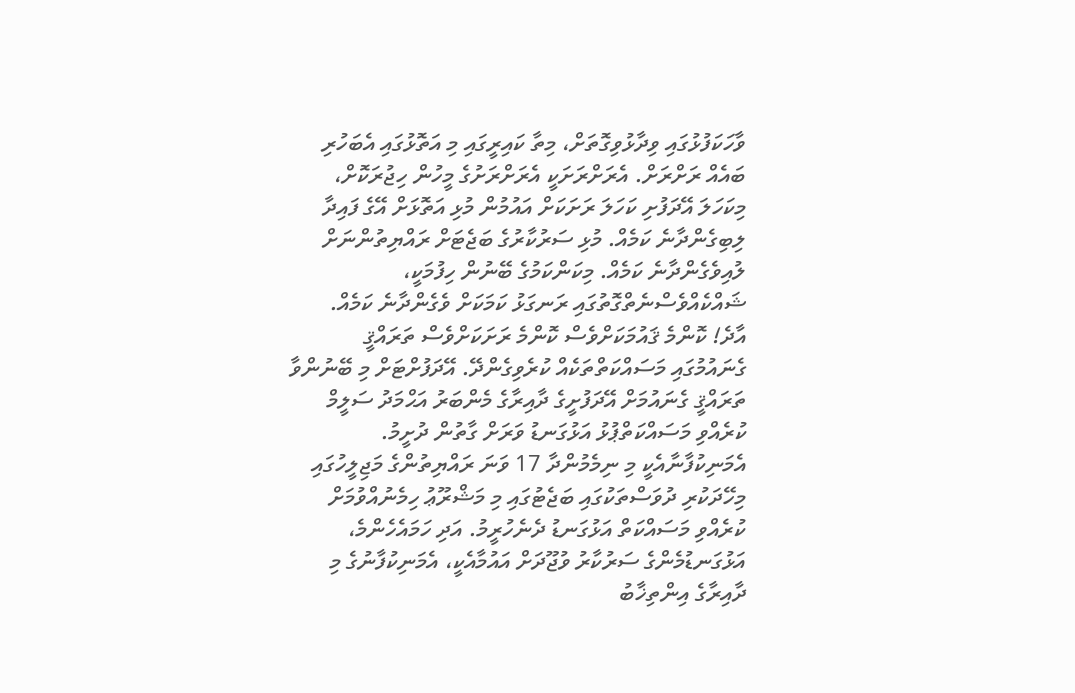ވާހަކަފުޅުގައި ވިދާޅުވިގޮތަށް، މިތާ ކައިރީގައި މި އަތޮޅުގައި އެބަހުރި ބައެއް ރަށްރަށް. އެރަށްރަށަކީ އެރަށްރަށުގެ މީހުން ހިޖުރަކޮށް، މިކަހަލަ އޭދަފުށި ކަހަލަ ރަށަކަށް އައުމުން މުޅި އަތޮޅަށް އޭގެ ފައިދާ ލިބިގެންދާނެ ކަމެއް. މުޅި ސަރުކާރުގެ ބަޖެޓަށް ރައްޔިތުންނަށް ލުއިވެގެންދާނެ ކަމެއް. މިކަންކަމުގެ ބޭނުން ހިފުމަކީ، ޝައްކެއްވެސްނެތްގޮތުގައި ރަނގަޅު ކަމަކަށް ވެގެންދާނެ ކަމެއް.
އާދެ! ކޮންމެ ޤައުމަކަށްވެސް ކޮންމެ ރަށަކަށްވެސް ތަރައްޤީ ގެނައުމުގައި މަސައްކަތްތަކެއް ކުރެވިގެންދޭ. އޭދަފުށްޓަށް މި ބޭނުންވާ ތަރައްޤީ ގެނައުމަށް އޭދަފުށީގެ ދާއިރާގެ މެންބަރު އަޙްމަދު ސަލީމް ކުރެއްވި މަސައްކަތްޕުޅު އަޅުގަނޑު ވަރަށް ގާތުން ދުށީމު. އެމަނިކުފާނާއެކީ މި ނިމެމުންދާ 17 ވަނަ ރައްޔިތުންގެ މަޖިލީހުގައި މިހޭދަކުރި ދުވަސްތަކުގައި ބަޖެޓުގައި މި މަޝްރޫޢު ހިމެނުއްވުމަށް ކުރެއްވި މަސައްކަތް އަޅުގަނޑު ދެނެހުރީމު. އަދި ހަމައެހެންމެ، އަޅުގަނޑުމެންގެ ސަރުކާރު ވުޖޫދަށް އައުމާއެކީ، އެމަނިކުފާނުގެ މި ދާއިރާގެ އިންތިޚާބު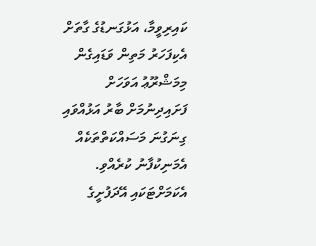ކައިރިވީމާ، އަޅުގަނޑުގެ ގާތަށް އެކިފަހަރު މަތިން ވަޑައިގެން މިމަޝްރޫޢު އަވަހަށް ފަށައިދިނުމަށް ބާރު އަޅުއްވައި ގިނަގުނަ މަސައްކަތްތަކެއް އެމަނިކުފާނު ކުރެއްވި. އެކަމަށްޓަކައި އޭދަފުށީގެ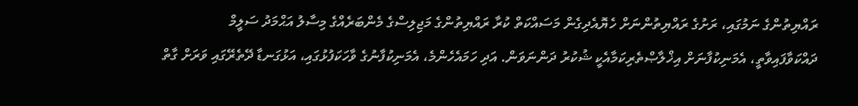ރައްޔިތުންގެ ނަމުގައި، ރަށުގެ ރައްޔިތުންނަށް ހެޔޮއެދިގެން މަސައްކަތް ކުރާ ރައްޔިތުންގެ މަޖިލިސްގެ މެންބަރެއްގެ މިސާލު އަޙްމަދު ސަލީމް ދައްކަވާފައިވާތީ، އެމަނިކުފާނަށް އިޚްލާޞްތެރިކަމާއެކީ ޝުކުރު ދަންނަވަން. އަދި ހަމައެހެންމެ، އެމަނިކުފާނުގެ ވާހަކަފުޅުގައި، އަޅުގަނޑާ ދޭތެރޭގައި ވަރަށް ގާތް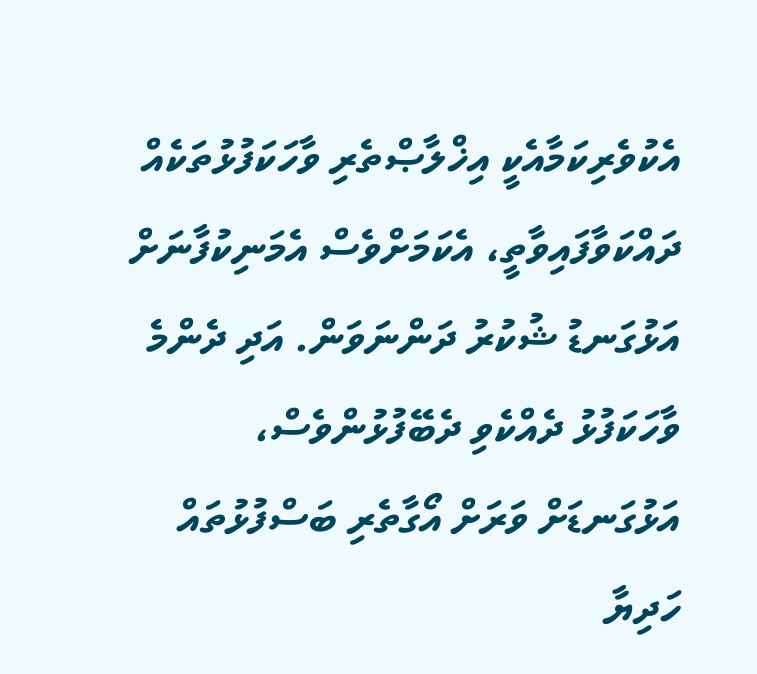އެކުވެރިކަމާއެކީ އިޚްލާޞްތެރި ވާހަކަފުޅުތަކެއް ދައްކަވާފައިވާތީ، އެކަމަށްވެސް އެމަނިކުފާނަށް އަޅުގަނޑު ޝުކުރު ދަންނަވަން. އަދި ދެންމެ ވާހަކަފުޅު ދެއްކެވި ދެބޭފުޅުންވެސް، އަޅުގަނޑަށް ވަރަށް އޯގާތެރި ބަސްފުޅުތައް ހަދިޔާ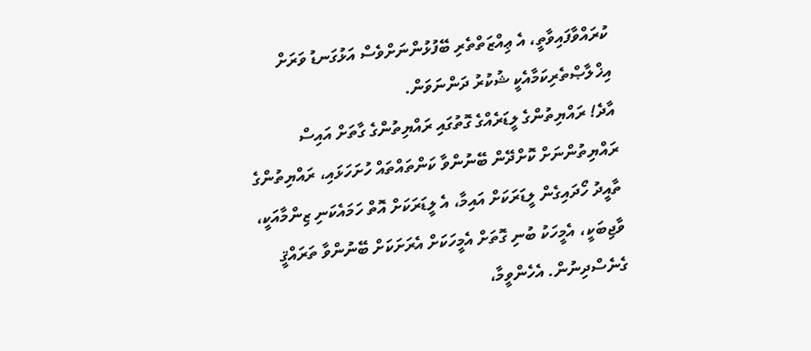ކުރައްވާފައިވާތީ، އެ ޢިއްޒަތްތެރި ބޭފުޅުންނަށްވެސް އަޅުގަނޑު ވަރަށް އިޚްލާޞްތެރިކަމާއެކީ ޝުކުރު ދަންނަވަން.
އާދެ! ރައްޔިތުންގެ ލީޑަރެއްގެ ގޮތުގައި ރައްޔިތުންގެ ގާތަށް އައިސް ރައްޔިތުންނަށް ކޮށްދޭން ބޭނުންވާ ކަންތައްތައް ހުށަހަޅައި، ރައްޔިތުންގެ ތާއީދު ހޯދައިގެން ލީޑަރަކަށް އައިމާ، އެ ލީޑަރަކަށް އޮތް ހަމައެކަނި ޒިންމާއަކީ، ވާޖިބަކީ، އެމީހަކު ބުނި ގޮތަށް އެމީހަކަށް އެރަށަކަށް ބޭނުންވާ ތަރައްޤީ ގެނެސްދިނުން. އެހެންވީމާ،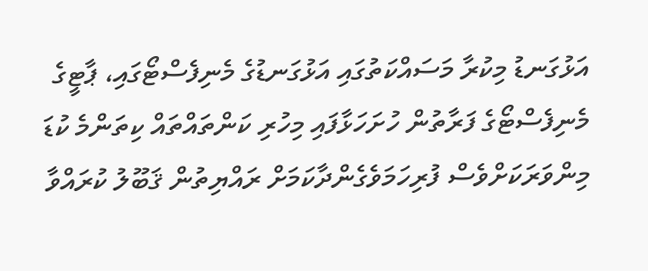އަޅުގަނޑު މިކުރާ މަސައްކަތުގައި އަޅުގަނޑުގެ މެނިފެސްޓޯގައި، ޕާޓީގެ މެނިފެސްޓޯގެ ފަރާތުން ހުށަހަޅާފައި މިހުރި ކަންތައްތައް ކިތަންމެ ކުޑަ މިންވަރަކަށްވެސް ފުރިހަމަވެގެންދާކަމަށް ރައްޔިތުން ޤަބޫލު ކުރައްވާ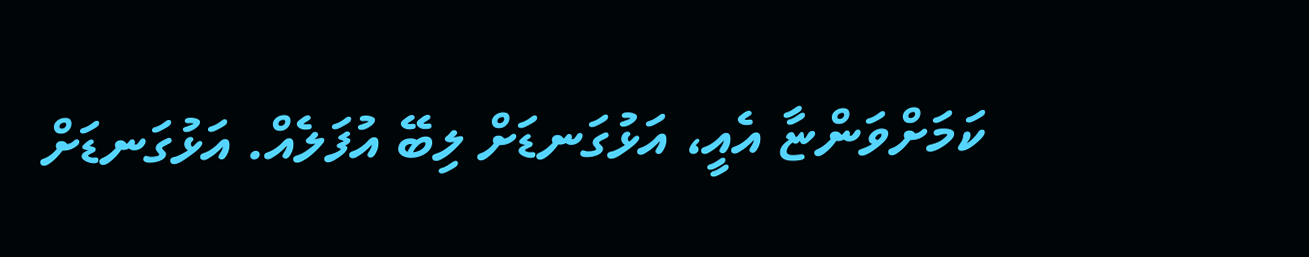ކަމަށްވަންޏާ އެއީ، އަޅުގަނޑަށް ލިބޭ އުފަލެއް. އަޅުގަނޑަށް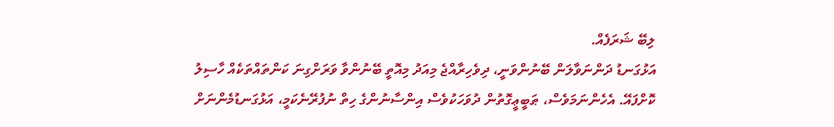ލިބޭ ޝަރަފެއް.
އަޅުގަނޑު ދަންނަވާލަން ބޭނުންވަނީ، ދިވެހިރާއްޖެ މިއަދު މިއޮތީ ބޭނުންވާ ވަރަށްގިނަ ކަންތައްތަކެއް ހާސިލު ކޮށްފައޭ. އެހެންނަމަވެސް، ޠަބީޢީގޮތުން ދުވަހަކުވެސް އިންސާނުންގެ ހިތް ނުފުރޭނެކަމީ، އަޅުގަނޑުމެންނަށް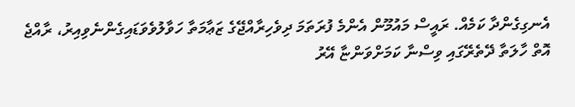އެނގިގެންދާ ކަމެއް. ރައީސް މައުމޫން އެންމެ ފުރަތަމަ ދިވެހިރާއްޖޭގެ ޒަޢާމަތާ ހަވާލުވެވަޑައިގެންނެވިއިރު، ރާއްޖެ އޮތް ހާލަތާ ދޭތެރޭގައި ވިސްނާ ކަމަށްވަންޏާ އޭރު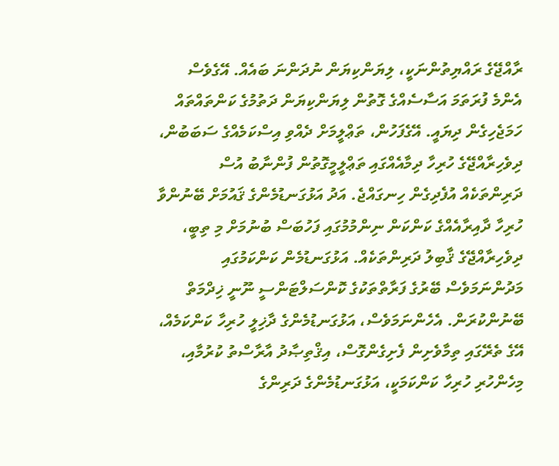ރާއްޖޭގެ ރައްޔިތުންނަކީ، ލިޔަންކިޔަން ނުދަންނަ ބައެއް. އޭގެވެސް އެންމެ ފުރަތަމަ އަސާސެއްގެ ގޮތުން ލިޔަންކިޔަން ދަތުމުގެ ކަންތައްތައް ހަމަޖެހިގެން ދިޔައީ. އޭގެފަހުން، ތަޢްލީމަށް ދެއްވި އިސްކަމެއްގެ ސަބަބުން، ދިވެހިރާއްޖޭގެ ހުރިހާ ދިމާއެއްގައި ތަޢްލީމީގޮތުން ފުންނާބު އުސް ދަރިންތަކެއް އުފެދިގެން ހިނގައްޖެ. އަދު އަޅުގަނޑުމެންގެ ޤައުމަށް ބޭނުންވާ ހުރިހާ ދާއިރާއެއްގެ ކަންކަން ނިންމުމުގައި ފަހުބަސް ބުނުމަށް މި ތިބީ، ދިވެހިރާއްޖޭގެ ޤާބިލު ދަރިންތަކެއް. އަޅުގަނޑުމެން ކަންކަމުގައި މަދުންނަމަވެސް ބޭރުގެ ފަރާތްތަކުގެ ކޮންސަލްޓަންސީ ނޫނީ ޚިދްމަތް ބޭނުންކުރަން. އެހެންނަމަވެސް، އަޅުގަނޑުމެންގެ ދާޚިލީ ހުރިހާ ކަންކަމެއް، އޭގެ ތެރޭގައި ތިމާވެށިން ފެށިގެންގޮސް، އިޤްތިޞާދު އާރާސްތު ކުރުމާއި، މިހެންހުރި ހުރިހާ ކަންކަމަކީ، އަޅުގަނޑުމެންގެ ދަރިންގެ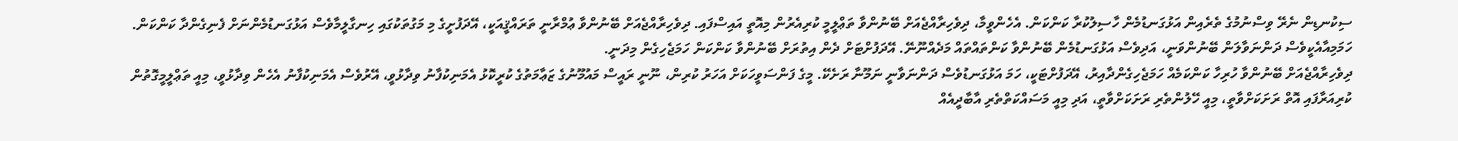ސިކުނޑިން ނެރޭ ވިސްނުމުގެ ތެރެއިން އަޅުގަނޑުމެން ހާސިލުކުރާ ކަންކަން. އެހެންވީމާ، ދިވެހިރާއްޖެއަށް ބޭނުންވާ ތަޢްލީމީ ކުރިއެރުން މިއޮތީ އައިސްފައި. ދިވެހިރާއްޖެއަށް ބޭނުންވާ ޢުމްރާނީ ތަރައްޤީއަކީ، އޭދަފުށީގެ މި މަގުތަކުގައި ހިނގާލީމާވެސް އަޅުގަނޑުމެންނަށް ފެނިގެންދާ ކަންކަން. ހަމަމިއާއެކީވެސް ދަންނަވާލަން ބޭނުންވަނީ، އަދިވެސް އަޅުގަނޑުމެން ބޭނުންވާ ކަންތައްތައް މަދެއްނޫނޭ. އޭދަފުށްޓަށް ދެން އިތުރަށް ބޭނުންވާ ކަންކަން ހަމަޖެހިގެން މިދަނީ.
ދިވެހިރާއްޖެއަށް ބޭނުންވާ ހުރިހާ ކަންކަމެއް ހަމަޖެހިގެންދާއިރު، އޭދަފުށްޓަކީ، ހަމަ އަޅުގަނޑުވެސް ދަންނަވާނީ ނަމޫނާ ރަށެކޭ. މީގެ ފަންސަވީހަކަށް އަހަރު ކުރިން، ނޫނީ ރައީސް މައުމޫނުގެ ޒަޢާމަތުގެ ކުރީކޮޅު އެމަނިކުފާނު ވިދާޅުވީ، އޭރުވެސް އެމަނިކުފާނު އެހެން ވިދާޅުވީ، މިއީ ތަޢްލީމީގޮތުން ކުރިއަރާފައި އޮތް ރަށަކަށްވާތީ، މިއީ ހޭލުންތެރި ރަށަކަށްވާތީ، އަދި މިއީ މަސައްކަތްތެރި އާބާދީއެއް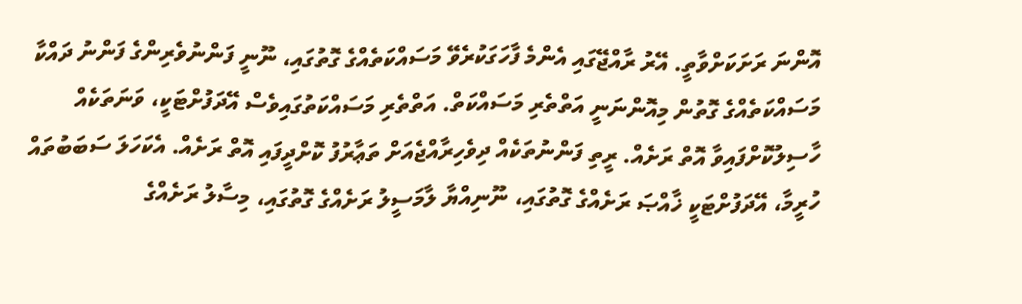އޮންނަ ރަށަކަށްވާތީ. އޭރު ރާއްޖޭގައި އެންމެ ފާހަގަކުރެވޭ މަސައްކަތެއްގެ ގޮތުގައި، ނޫނީ ފަންނުވެރިންގެ ފަންނު ދައްކާ މަސައްކަތެއްގެ ގޮތުން މިއޮންނަނީ އަތްތެރި މަސައްކަތް. އަތްތެރި މަސައްކަތުގައިވެސް އޭދަފުށްޓަކީ، ވަނަތަކެއް ހާސިލުކޮށްފައިވާ އޮތް ރަށެއް. ރީތި ފަންނުތަކެއް ދިވެހިރާއްޖެއަށް ތަޢާރުފު ކޮށްދީފައި އޮތް ރަށެއް. އެކަހަލަ ސަބަބުތައް ހުރީމާ، އޭދަފުށްޓަކީ ޚާއްޞަ ރަށެއްގެ ގޮތުގައި، ނޫނިއްޔާ ލާމަސީލު ރަށެއްގެ ގޮތުގައި، މިސާލު ރަށެއްގެ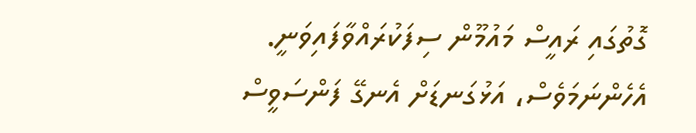ގޮތުގައި ރައީސް މައުމޫން ސިފަކުރައްވާފައިވަނީ. އެހެންނަމަވެސް، އަޅުގަނޑަށް އެނގޭ ފަންސަވީސް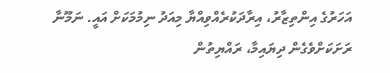އަހަރުގެ އިންތިޒާރު، އިރާދަކުރެއްވިއްޔާ މިއަދު ނިމުމަކަށް އައީ. ނަމޫނާ ރަށަކަށްވެގެން ދިޔައިމާ، ރައްޔިތުން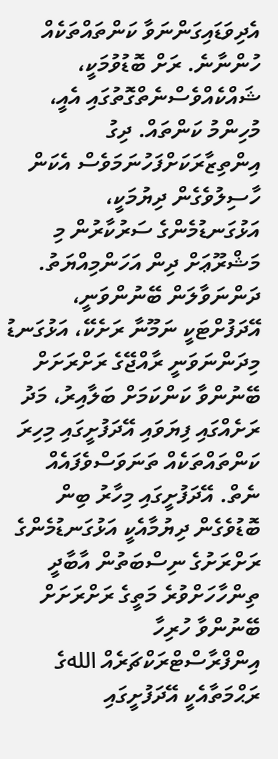އެދިވަޑައިގަންނަވާ ކަންތައްތަކެއް ހުންނާނެ. ރަށް ބޮޑުވުމަކީ، ޝައްކެއްވެސްނެތްގޮތުގައި އެއީ، މުހިންމު ކަންތައް. ދިގު އިންތިޒާރަކަށްފަހުނަމަވެސް އެކަން ހާސިލުވެގެން ދިޔުމަކީ، އަޅުގަނޑުމެންގެ ސަރުކާރުން މި މަޝްރޫޢަށް ދިން އަހަންމިއްޔަތު. ދަންނަވާލަން ބޭނުންވަނީ، އޭދަފުށްޓަކީ ނަމޫނާ ރަށެކޭ، އަޅުގަނޑު މިދަންނަވަނީ ރާއްޖޭގެ ރަށްރަށަށް ބޭނުންވާ ކަންކަމަށް ބަލާއިރު، މަދު ރަށެއްގައި ފިޔަވައި އޭދަފުށީގައި މިހިރަ ކަންތައްތަކެއް ތަނަވަސްވެފައެއް ނެތް. އޭދަފުށީގައި މިހާރު ބިން ބޮޑުވެގެން ދިޔުމާއެކީ އަޅުގަނޑުމެންގެ ރަށްރަށުގެ ނިސްބަތުން އާބާދީ ތިންހާހަށްވުރެ މަތީގެ ރަށްރަށަށް ބޭނުންވާ ހުރިހާ އިންފްރާސްޓްރަކްޗަރެއް اللهގެ ރަޙްމަތާއެކީ އޭދަފުށީގައި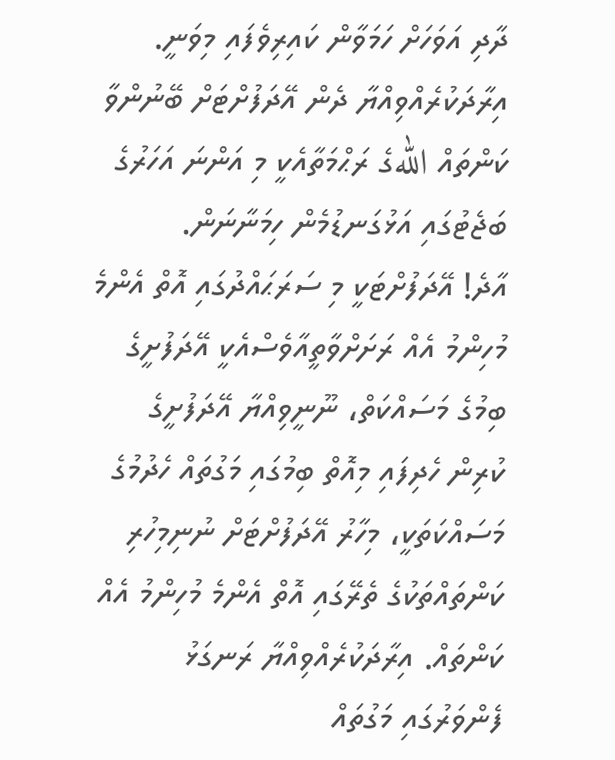ދާދި އަވަހަށް ހަމަވާން ކައިރިވެފައި މިވަނީ. އިރާދަކުރެއްވިއްޔާ ދެން އޭދަފުށްޓަށް ބޭނުންވާ ކަންތައް اللهގެ ރަޙްމަތާއެކީ މި އަންނަ އަހަރުގެ ބަޖެޓުގައި އަޅުގަނޑުމެން ހިމަނާނަން.
އާދެ! އޭދަފުށްޓަކީ މި ސަރަޙައްދުގައި އޮތް އެންމެ މުހިންމު އެއް ރަށަށްވާތީއާވެސްއެކީ އޭދަފުށީގެ ބިމުގެ މަސައްކަތް، ނޫނީވިއްޔާ އޭދަފުށީގެ ކުރިން ހެދިފައި މިއޮތް ބިމުގައި މަގުތައް ހެދުމުގެ މަސައްކަތަކީ، މިހާރު އޭދަފުށްޓަށް ނުނިމިހުރި ކަންތައްތަކުގެ ތެރޭގައި އޮތް އެންމެ މުހިންމު އެއް ކަންތައް. އިރާދަކުރެއްވިއްޔާ ރަނގަޅު ފެންވަރުގައި މަގުތައް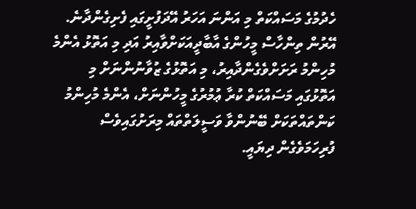ހެދުމުގެ މަސައްކަތް މި އަންނަ އަހަރު އޭދަފުށީގައި ފެށިގެންދާނެ. އޭރުން ތިންހާސް މީހުންގެ އާބާދީއަކަށްވާއިރު އަދި މި އަތޮޅު އެންމެ މުހިންމު ރަށަށްވެގެންދާއިރު، މި އަތޮޅުގެ ޒުވާނުންނަށް މި އަތޮޅުގައި މަސައްކަތް ކުރާ ޢުމުރުގެ މީހުންނަށް، އެންމެ މުހިންމު ކަންތައްތަކަށް ބޭނުންވާ ވަސީލަތްތައް މިރަށުގައިވެސް ފުރިހަމަވެގެން ދިޔައީ.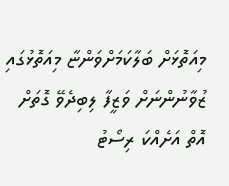މިއަތޮޅަށް ބަލާކަމަށްވަންޏާ މިއަތޮޅުގައި ޒުވާނުންނަށް ވަޒީފާ ލިބިދެވޭ ގޮތަށް އޮތް އަށެއްކަ ރިސޯޓު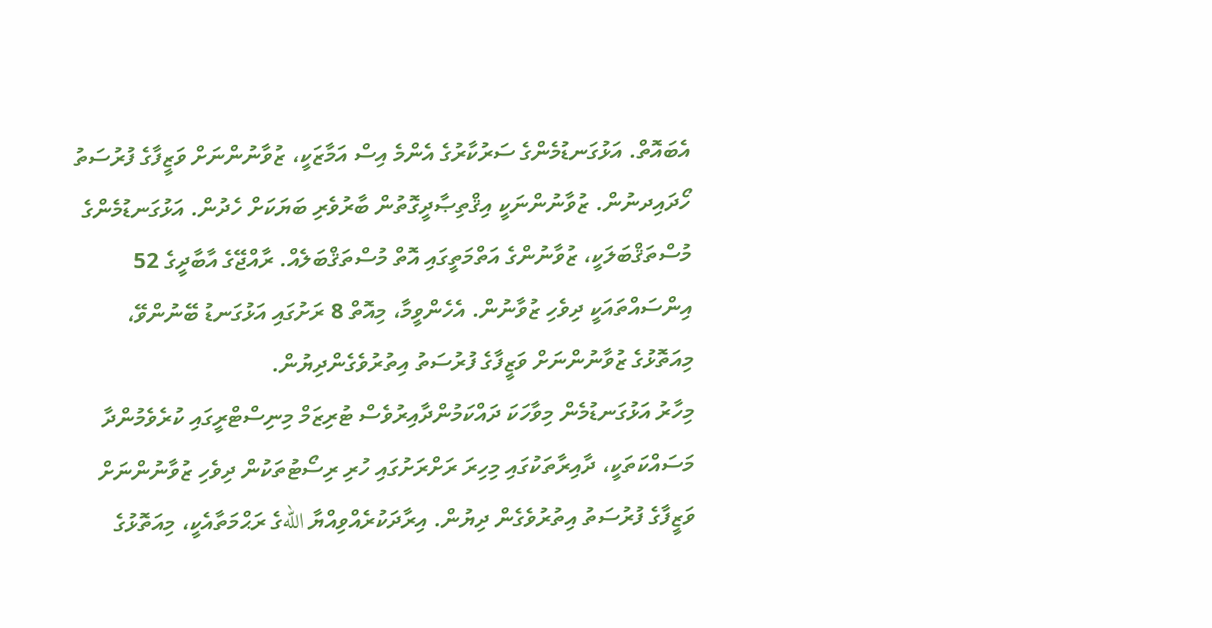އެބައޮތް. އަޅުގަނޑުމެންގެ ސަރުކާރުގެ އެންމެ އިސް އަމާޒަކީ، ޒުވާނުންނަށް ވަޒީފާގެ ފުރުސަތު ހޯދައިދނުން. ޒުވާނުންނަކީ އިޤްތިޞާދީގޮތުން ބާރުވެރި ބަޔަކަށް ހެދުން. އަޅުގަނޑުމެންގެ މުސްތަޤްބަލަކީ، ޒުވާނުންގެ އަތްމަތީގައި އޮތް މުސްތަޤްބަލެއް. ރާއްޖޭގެ އާބާދީގެ 52 އިންސައްތައަކީ ދިވެހި ޒުވާނުން. އެހެންވީމާ، މިއޮތް 8 ރަށުގައި އަޅުގަނޑު ބޭނުންވޭ، މިއަތޮޅުގެ ޒުވާނުންނަށް ވަޒީފާގެ ފުރުސަތު އިތުރުވެގެންދިޔުން.
މިހާރު އަޅުގަނޑުމެން މިވާހަކަ ދައްކަމުންދާއިރުވެސް ޓުރިޒަމް މިނިސްޓްރީގައި ކުރެވެމުންދާ މަސައްކަތަކީ، ދާއިރާތަކުގައި މިހިރަ ރަށްރަށުގައި ހުރި ރިސޯޓުތަކުން ދިވެހި ޒުވާނުންނަށް ވަޒީފާގެ ފުރުސަތު އިތުރުވެގެން ދިޔުން. އިރާދަކުރެއްވިއްޔާ اللهގެ ރަޙްމަތާއެކީ، މިއަތޮޅުގެ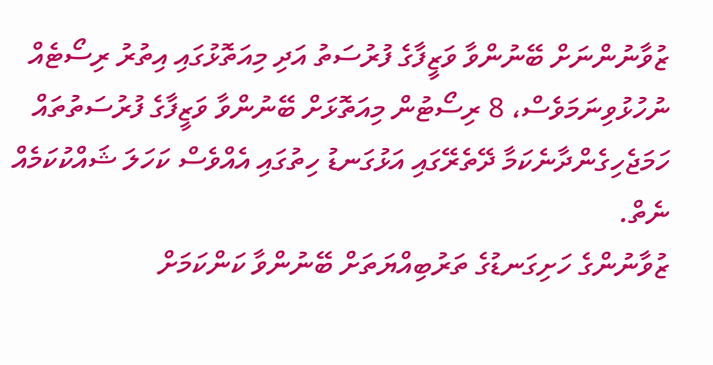ޒުވާނުންނަށް ބޭނުންވާ ވަޒީފާގެ ފުރުސަތު އަދި މިއަތޮޅުގައި އިތުރު ރިސޯޓެއް ނުހުޅުވިނަމަވެސް، 8 ރިސޯޓުން މިއަތޮޅަށް ބޭނުންވާ ވަޒީފާގެ ފުރުސަތުތައް ހަމަޖެހިގެންދާނެކަމާ ދޭތެރޭގައި އަޅުގަނޑު ހިތުގައި އެއްވެސް ކަހަލަ ޝައްކުކަމެއް ނެތް.
ޒުވާނުންގެ ހަށިގަނޑުގެ ތަރުބިއްޔަތަށް ބޭނުންވާ ކަންކަމަށް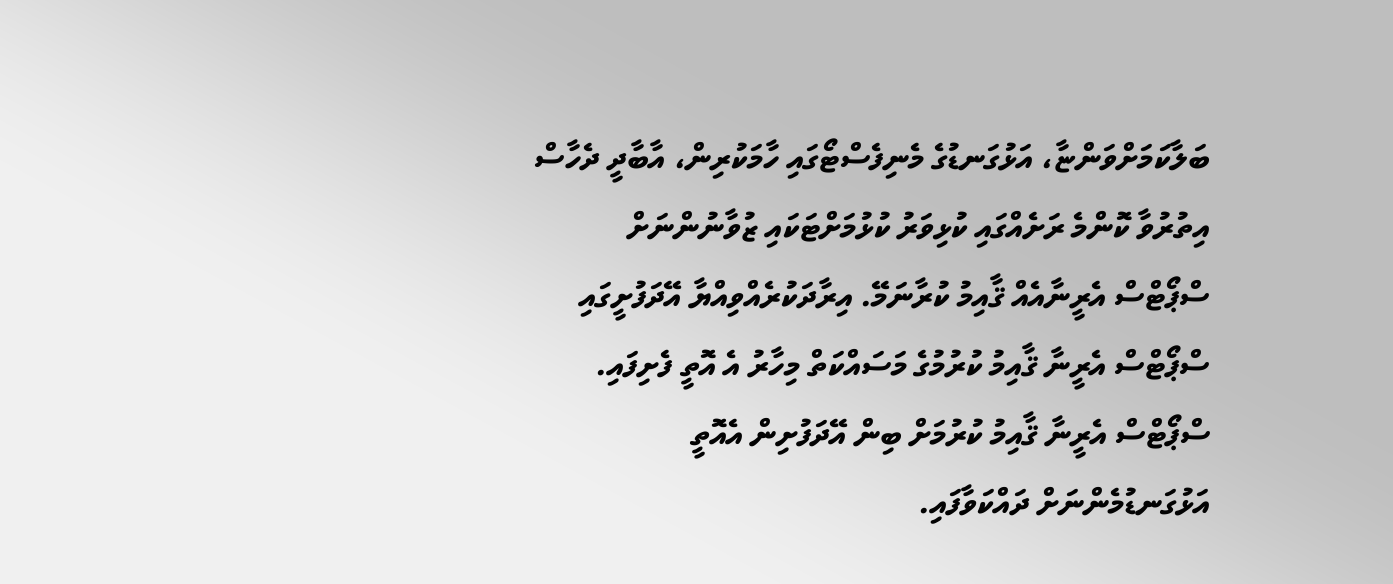ބަލާކަމަށްވަންޏާ، އަޅުގަނޑުގެ މެނިފެސްޓޯގައި ހާމަކުރިން، އާބާދީ ދެހާސް އިތުރުވާ ކޮންމެ ރަށެއްގައި ކުޅިވަރު ކުޅުމަށްޓަކައި ޒުވާނުންނަށް ސްޕޯޓްސް އެރީނާއެއް ޤާއިމު ކުރާނަމޭ. އިރާދަކުރެއްވިއްޔާ އޭދަފުށީގައި ސްޕޯޓްސް އެރީނާ ޤާއިމު ކުރުމުގެ މަސައްކަތް މިހާރު އެ އޮތީ ފެށިފައި. ސްޕޯޓްސް އެރީނާ ޤާއިމު ކުރުމަށް ބިން އޭދަފުށިން އެއޮތީ އަޅުގަނޑުމެންނަށް ދައްކަވާފައި.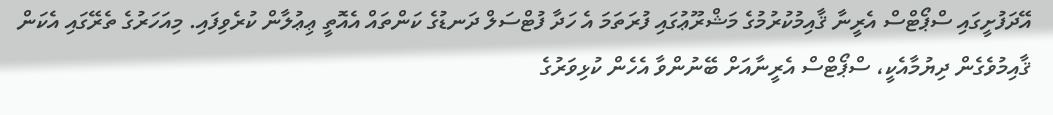އޭދަފުށީގައި ސްޕޯޓްސް އެރީނާ ޤާއިމުކުރުމުގެ މަޝްރޫޢުގައި ފުރަތަމަ އެ ހަދާ ފުޓްސަލް ދަނޑުގެ ކަންތައް އެއޮތީ ޢިޢުލާން ކުރެވިފައި. މިއަހަރުގެ ތެރޭގައި އެކަން ޤާއިމުވެގެން ދިޔުމާއެކީ، ސްޕޯޓްސް އެރީނާއަށް ބޭނުންވާ އެހެން ކުޅިވަރުގެ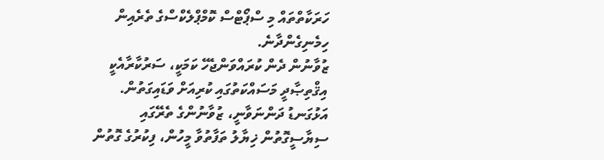ހަރަކާތްތައް މި ސްޕޯޓްސް ކޮމްޕްލެކްސްގެ ތެރެއިން ހިމެނިގެންދާނެ.
ޒުވާނުން ދެން ކުރައްވަންޖެހޭ ކަމަކީ، ސަރުކާރާއެކީ އިޤްތިޞާދީ މަސައްކަތުގައި ކުރިއަށް ވަޑައިގަތުން. އަޅުގަނޑު ދަންނަވާނީ، ޒުވާނުންގެ ތެރޭގައި ސިޔާސީގޮތުން ޚިޔާލު ތަފާތުވާ މީހުން، ފިކުރުގެ ގޮތުން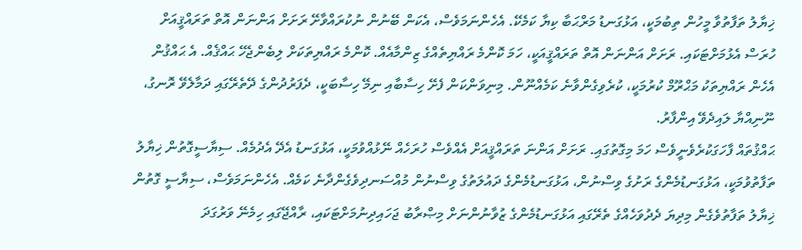ޚިޔާލު ތަފާތުވާ މީހުން ތިބުމަކީ، އަޅުގަނޑު މަރްޙަބާ ކިޔާ ކަމެކޭ. އެހެންނަމަވެސް، އެކަން ބޭނުން ނުކުރައްވާށޭ ރަށަށް އަންނަން އޮތް ތަރައްޤީއަށް ހުރަސް އެޅުމަށްޓަކައި. ރަށަށް އަންނަން އޮތް ތަރައްޤީއަކީ، ހަމަ ކޮންމެ ރައްޔިތެއްގެ ޒިންމާއެއް. ކޮންމެ ރައްޔިތަކަށް ލިބެންޖެހޭ ޙައްޤެއް. އެ ޙައްޤުން އެހެން ރައްޔިތަކު މަޙްރޫމް ކުރުމަކީ، ކުރެވިގެންވާނެ ކަމެއްނޫން. މިނިވަންކަން ފެށޭ ހިސާބާއި ނިމޭ ހިސާބަކީ، ދެފަރުދުންގެ ދޭތެރޭގައި ދަމާލެވޭ ރޮނގު، ނޫނިއްޔާ ލައިދެވޭ އިންފާރު.
ޙައްޤުތައް ފާހަގަކުރެވެނީވެސް ހަމަ މިގޮތުގައި. ރަށަށް އަންނަ ތަރައްޤީއަށް އެއްވެސް ހުރަހެއް ނޭޅުއްވުމަކީ، އަޅުގަނޑު އެދޭ އެދުމެއް. ސިޔާސީގޮތުން ޚިޔާލު ތަފާތުވުމަކީ، އަޅުގަނޑުމެންގެ ރަށުގެ ވިސްނުން، އަޅުގަނޑުމެންގެ ދައުލަތުގެ ވިސްނުން މުއްސަނދިވެގެންދާނެ ކަމެއް. އެހެންނަމަވެސް، ސިޔާސީ ގޮތުން ޚިޔާލު ތަފާތުވެގެން މިދިޔަ ދެދުވަހެއްގެ ތެރޭގައި އަޅުގަނޑުމެންގެ ޒުވާނުންނަށް މިޞްރާބު ޖަހައިދިނުމަށްޓަކައި، ރާއްޖޭގައި ހިމެނޭ ވަރުގަދަ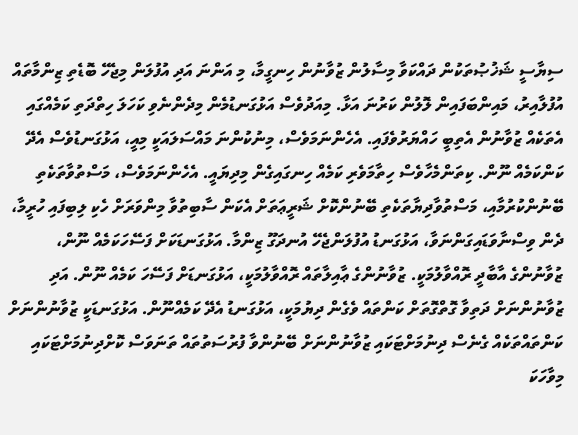ސިޔާސީ ޝަޚުޞުތަކުން ދައްކަވާ މިސާލުން ޒުވާނުން ހިނގީމާ، މި އަންނަ އަދި އުފުލަން މިޖެހޭ ބޮޑެތި ޒިންމާތައް އުފުލާއިރު، މައިންބަފައިން ލޮލުން ކަރުނަ އަޅާ. މިއަދުވެސް އަޅުގަނޑުމެން މިދެންނެވި ކަހަލަ ހިތްދަތި ކަމެއްގައި އެތަކެއް ޒުވާނުން އެތިބީ ހައްޔަރުވެފައި. އެހެންނަމަވެސް، މިނުކުންނަ މައްސަލައަކީ މިއީ، އަޅުގަނޑުވެސް އެދޭ ކަންކަމެއް ނޫން. ކިތަންމެހާވެސް ހިތާމަވެރި ކަމެއް ހިނގައިގެން މިދިޔައީ. އެހެންނަމަވެސް، މަސްތުވާތަކެތި ބޭނުންކުރުމާއި، މަސްތުވާދިޔާތަކެތި ބޭނުންކޮށް ޝަރީޢަތަށް އެކަން ސާބިތުވާ މިންވަރަށް ހެކި ލިބިފައި ހުރީމާ، ދެން ވިސްނާވަޑައިގަންނަވާ، އަޅުގަނޑު އުފުލަންޖެހޭ އުނދަގޫ ޒިންމާ. އަޅުގަނޑަކަށް ފަސޭހަކަމެއް ނޫން، ޒުވާނުންގެ އާބާދީ ރޮއްވާލުމަކީ. ޒުވާނުންގެ ޢާއިލާތައް ރޮއްވާލުމަކީ، އަޅުގަނޑަށް ފަސޭހަ ކަމެއް ނޫން. އަދި ޒުވާނުންނަށް ދަތިވާ ގޮތްގޮތަށް ކަންތައް ވެގެން ދިޔުމަކީ، އަޅުގަނޑު އެދޭ ކަމެއްނޫން. އަޅުގަނޑަކީ ޒުވާނުންނަށް ކަންތައްތަކެއް ގެނެސް ދިނުމަށްޓަކައި ޒުވާނުންނަށް ބޭނުންވާ ފުރުސަތުތައް ތަނަވަސް ކޮށްދިނުމަށްޓަކައި މިވާހަކަ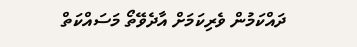ދައްކަމުން ވެރިކަމަށް އާދެވޭތޯ މަސައްކަތް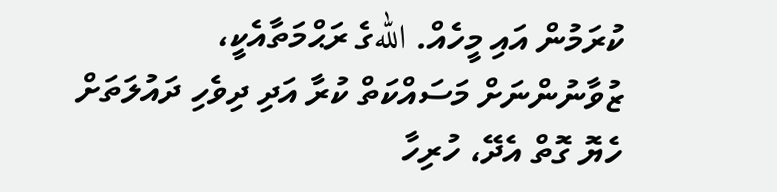ކުރަމުން އައި މީހެއް. اللهގެ ރަޙްމަތާއެކީ، ޒުވާނުންނަށް މަސައްކަތް ކުރާ އަދި ދިވެހި ދައުލަތަށް ހެޔޮ ގޮތް އެދޭ، ހުރިހާ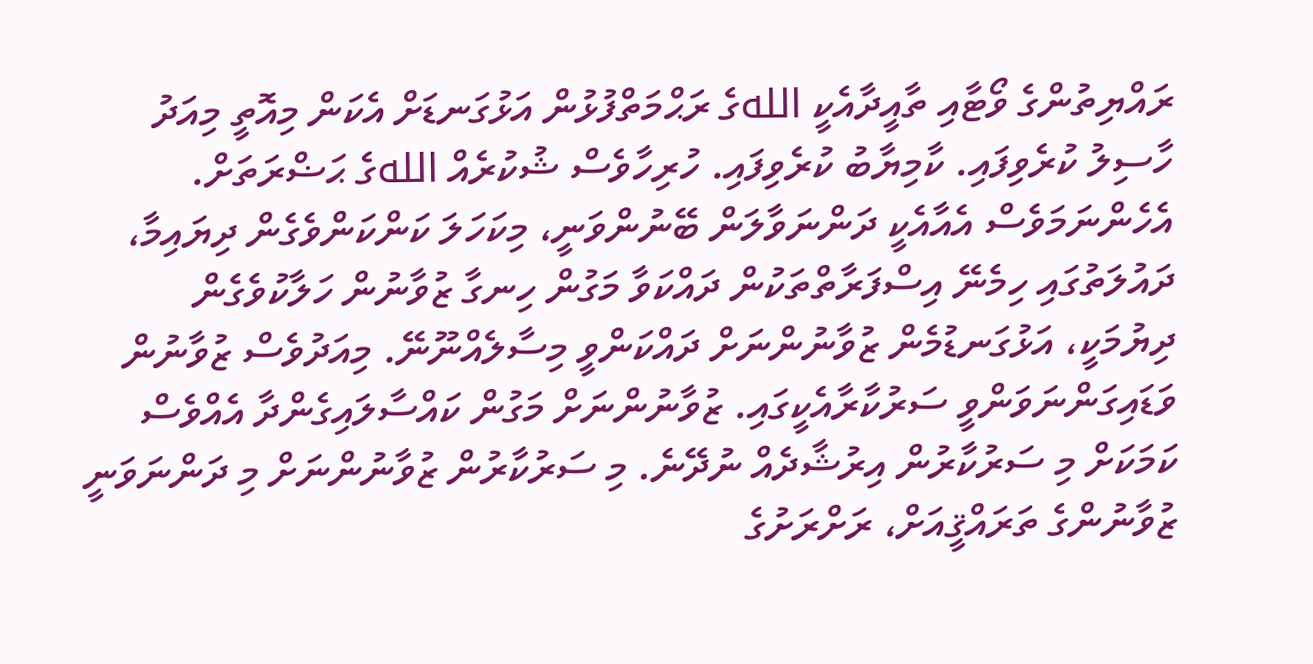ރައްޔިތުންގެ ވޯޓާއި ތާއީދާއެކީ اللهގެ ރަޙްމަތްފުޅުން އަޅުގަނޑަށް އެކަން މިއޮތީ މިއަދު ހާސިލު ކުރެވިފައި. ކާމިޔާބު ކުރެވިފައި. ހުރިހާވެސް ޝުކުރެއް اللهގެ ޙަޟްރަތަށް.
އެހެންނަމަވެސް އެއާއެކީ ދަންނަވާލަން ބޭނުންވަނީ، މިކަހަލަ ކަންކަންވެގެން ދިޔައިމާ، ދައުލަތުގައި ހިމެނޭ އިސްފަރާތްތަކުން ދައްކަވާ މަގުން ހިނގާ ޒުވާނުން ހަލާކުވެގެން ދިޔުމަކީ، އަޅުގަނޑުމެން ޒުވާނުންނަށް ދައްކަންވީ މިސާލެއްނޫނޭ. މިއަދުވެސް ޒުވާނުން ވަޑައިގަންނަވަންވީ ސަރުކާރާއެކީގައި. ޒުވާނުންނަށް މަގުން ކައްސާލައިގެންދާ އެއްވެސް ކަމަކަށް މި ސަރުކާރުން އިރުޝާދެއް ނުދޭނެ. މި ސަރުކާރުން ޒުވާނުންނަށް މި ދަންނަވަނީ ޒުވާނުންގެ ތަރައްޤީއަށް، ރަށްރަށުގެ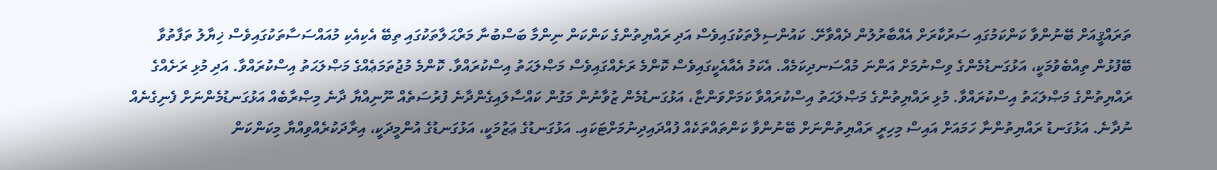ތަރައްޤީއަށް ބޭނުންވާ ކަންކަމުގައި ސަރުކާރަށް އެއްބާރުލުން ދެއްވާށޭ. ކައުންސިލްތަކުގައިވެސް އަދި ރައްޔިތުންގެ ކަންކަން ނިންމާ ބަސްބުނާ މަރްޙަލާތަކުގައި ތިބޭ އެކިއެކި މުއައްސަސާތަކުގައިވެސް ޚިޔާލު ތަފާތުވާ ބޭފުޅުން ތިއްބެވުމަކީ، އަޅުގަނޑުމެންގެ ވިސްނުމަށް އަންނަ މުއްސަނދިކަމެއް. އެކަމު އެއާއެކީގައިވެސް ކޮންމެ ރަށެއްގައިވެސް މަޞްލަޙަތު އިސްކުރައްވާ. ކޮންމެ މުޖުތަމަޢެއްގެ މަޞްލަޙަތު އިސްކުރައްވާ. އަދި މުޅި ރަށެއްގެ ރައްޔިތުންގެ މަޞްލަޙަތު އިސްކުރައްވާ. މުޅި ރައްޔިތުންގެ މަޞްލަޙަތު އިސްކުރައްވާ ކަމަށްވަންޏާ، އަޅުގަނޑުމެން ޒުވާނުން މަގުން ކައްސާލައިގެންދާނެ ފުރުސަތެއް ނޫނިއްޔާ ދާނެ މިޞްރާބެއް އަޅުގަނޑުމެންނަށް ފެނިގެނެއް ނުދާނެ. އަޅުގަނޑު ރައްޔިތުންނާ ހަމައަށް އައިސް މިހިރީ ރައްޔިތުންނަށް ބޭނުންވާ ކަންތައްތަކެއް ފުއްދައިދިނުމަށްޓަކައި. އަޅުގަނޑުގެ ޢަޒުމަކީ، އަޅުގަނޑުގެ އުންމީދަކީ، އިރާދަކުރެއްވިއްޔާ މިކަންކަން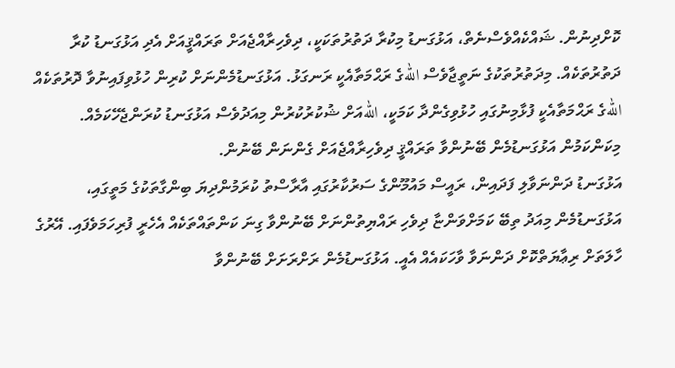ކޮށްދިނުން. ޝައްކެއްވެސްނެތް، އަޅުގަނޑު މިކުރާ ދަތުރުތަކަކީ، ދިވެހިރާއްޖެއަށް ތަރައްޤީއަށް އެދި އަޅުގަނޑު ކުރާ ދަތުރުތަކެއް. މިދަތުރުތަކުގެ ނަތީޖާވެސް اللهގެ ރަޙްމަތާއެކީ ރަނގަޅު. އަޅުގަނޑުމެންނަށް ކުރިން ހުޅުވިފައިނުވާ ދޮރުތަކެއް اللهގެ ރަޙްމަތާއެކީ ފުޅާމިނުގައި ހުޅުވިގެންދާ ކަމަކީ، اللهއަށް ޝުކުރުކުރުން މިއަދުވެސް އަޅުގަނޑު ކުރަންޖެހޭކަމެއް. މިކަންކަމުން އަޅުގަނޑުމެން ބޭނުންވާ ތަރައްޤީ ދިވެހިރާއްޖެއަށް ގެންނަން ބޭނުން.
އަޅުގަނޑު ދަންނަވާލި ފަދައިން، ރައީސް މައުމޫންގެ ސަރުކާރުގައި އާރާސްތު ކުރަމުންދިޔަ ބިންގާތަކުގެ މަތީގައި، އަޅުގަނޑުމެން މިއަދު ތިބޭ ކަމަށްވަންޏާ ދިވެހި ރައްޔިތުންނަށް ބޭނުންވާ ގިނަ ކަންތައްތަކެއް އެހެރީ ފުރިހަމަވެފައި. އޭރުގެ ހާލަތަށް ރިޢާޔަތްކޮށް ދަންނަވާ ވާހަކައެއް އެއީ. އަޅުގަނޑުމެން ރަށްރަށަށް ބޭނުންވާ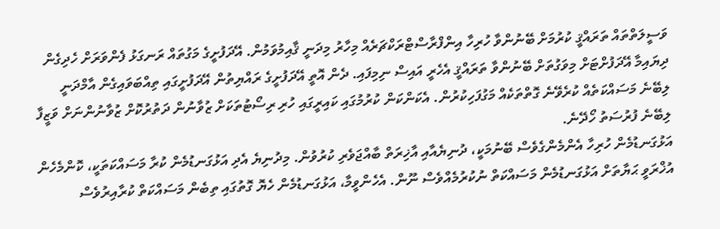ވަސީލަތްތައް ތަރައްޤީ ކުރުމަށް ބޭނުންވާ ހުރިހާ އިންފްރާސްޓްރަކްޗަރެއް މިހާރު މިދަނީ ޤާއިމުވަމުން. އޭދަފުށީގެ މަގުތައް ރަނގަޅު ފެންވަރަށް ހެދިގެން ދިޔައިމާ އޭދަފުށްޓަށް މިވަގުތަށް ބޭނުންވާ ތަރައްޤީ އެހެރީ އައިސް ނިމިފައި. ދެން އޮތީ އޭދަފުށީގެ ރައްޔިތުން އޭދަފުށީގައި ތިއްބަވައިގެން އާމްދަނީ ލިބޭނެ މަސައްކަތެއް ކުރެވޭނެ ގޮތްތަކެއް މަގުފަހިކުރުން. އެކަންކަން ކުރުމުގައި ކައިރީގައި ހުރި ރިސޯޓުތަކަށް ޒުވާނުން ދަތުރުކޮށް ޒުވާނުންނަށް ވަޒީފާ ލިބޭނެ ފުރުސަތު ހޯދޭނެ.
އަޅުގަނޑުމެން ހުރިހާ އެންމެންގެވެސް ބޭނުމަކީ، ދުނިޔެއާއި އާޚިރަތް ބާއްޖަވެރި ކުރުވުން. މިދުނިޔެ އެދި އަޅުގަނޑުމެން ކުރާ މަސައްކަތަކީ، ކޮންމެހެން އުޚްރަވީ ޙަޔާތަށް އަޅުގަނޑުމެން މަސައްކަތް ނުކުރުމެއްވެސް ނޫން. އެހެންވީމާ، އަޅުގަނޑުމެން ހެޔޮ ގޮތުގައި ތިބެން މަސައްކަތް ކުރާއިރުވެސް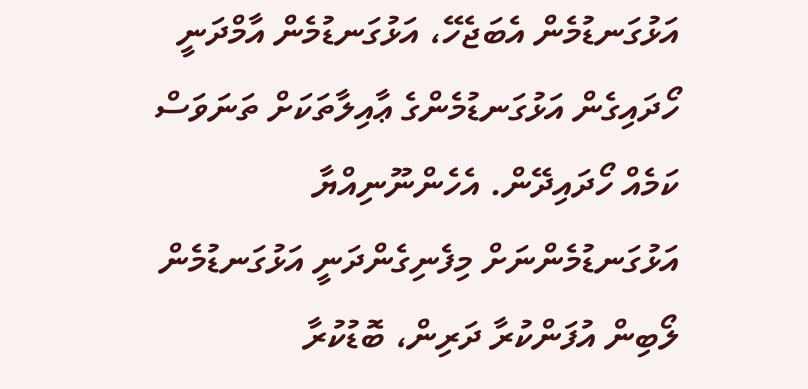އަޅުގަނޑުމެން އެބަޖެހޭ، އަޅުގަނޑުމެން އާމްދަނީ ހޯދައިގެން އަޅުގަނޑުމެންގެ ޢާއިލާތަކަށް ތަނަވަސް ކަމެއް ހޯދައިދޭން. އެހެންނޫނިއްޔާ އަޅުގަނޑުމެންނަށް މިފެނިގެންދަނީ އަޅުގަނޑުމެން ލޯބިން އުފަންކުރާ ދަރިން، ބޮޑުކުރާ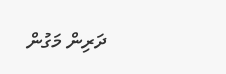ދަރިން މަގުން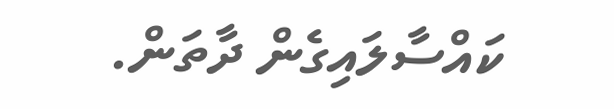ކައްސާލައިގެން ދާތަން.